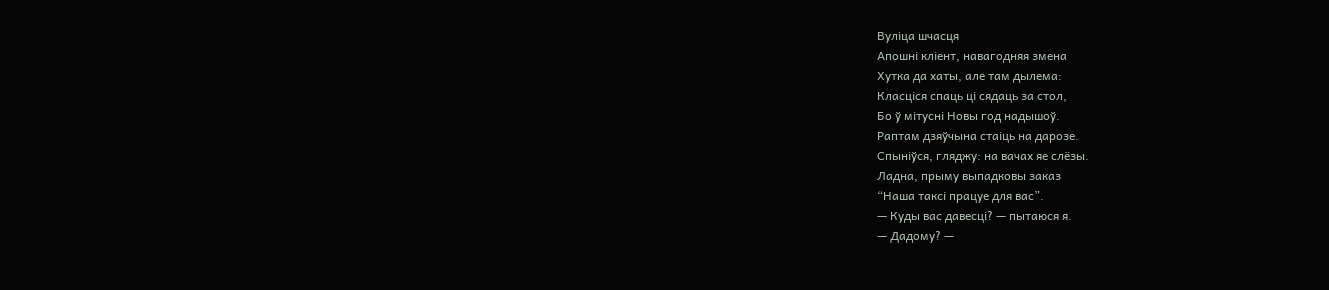Вуліца шчасця
Апошні кліент, навагодняя змена
Хутка да хаты, але там дылема:
Класціся спаць ці сядаць за стол,
Бо ў мітусні Новы год надышоў.
Раптам дзяўчына стаіць на дарозе.
Спыніўся, гляджу: на вачах яе слёзы.
Ладна, прыму выпадковы заказ
“Наша таксі працуе для вас”.
— Куды вас давесці? — пытаюся я.
— Дадому? —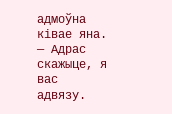адмоўна ківае яна.
— Адрас скажыце, я вас адвязу.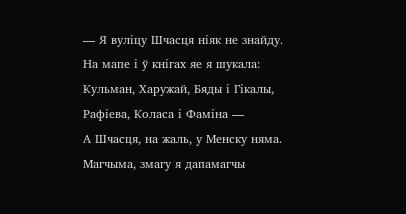— Я вуліцу Шчасця ніяк не знайду.
На мапе і ў кнігах яе я шукала:
Кульман, Харужай, Бяды і Гікалы,
Рафіева, Коласа і Фаміна —
А Шчасця, на жаль, у Менску няма.
Магчыма, змагу я дапамагчы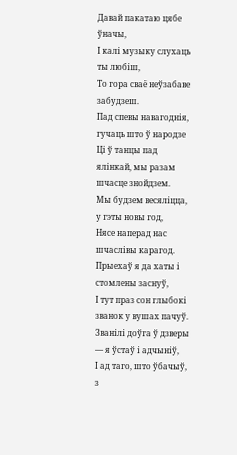Давай пакатаю цябе ўначы,
І калі музыку слухаць ты любіш,
То гора сваё неўзабаве забудзеш.
Пад спевы навагоднія, гучаць што ў народзе
Ці ў танцы пад ялінкай, мы разам шчасце знойдзем.
Мы будзем весяліцца, у гэты новы год,
Нясе наперад нас шчаслівы карагод.
Прыехаў я да хаты і стомлены заснуў,
І тут праз сон глыбокі званок у вушах пачуў.
Званілі доўга ў дзверы — я ўстаў і адчыніў,
І ад таго, што ўбачыў, з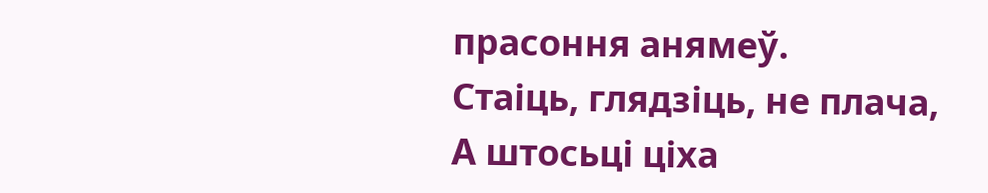прасоння анямеў.
Стаіць, глядзіць, не плача,
А штосьці ціха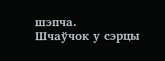шэпча.
Шчаўчок у сэрцы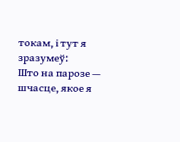токам, і тут я зразумеў:
Што на парозе — шчасце, якое я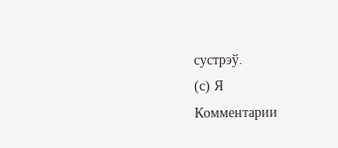сустрэў.
(с) Я
Комментарии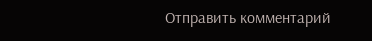Отправить комментарий